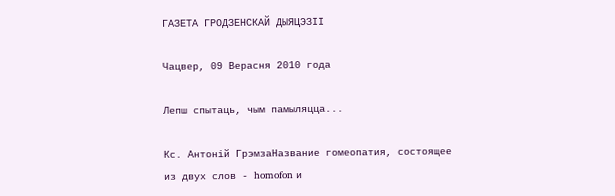ГАЗЕТА ГРОДЗЕНСКАЙ ДЫЯЦЭЗІІ

Чацвер, 09 Верасня 2010 года

Лепш спытаць, чым памыляцца...

Кс. Антоній ГрэмзаНазвание гомеопатия, состоящее из двух слов - homofon и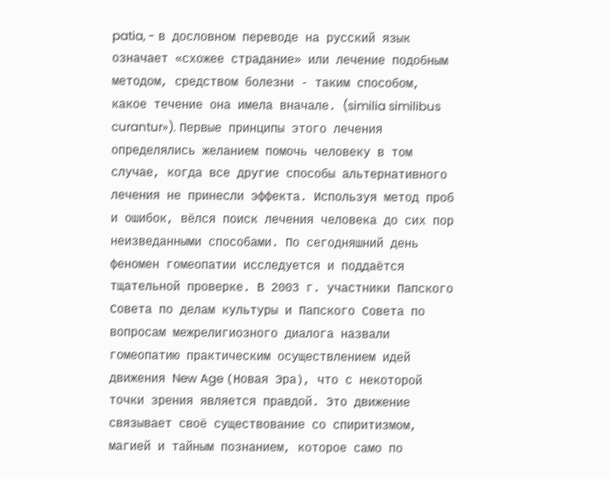patia, - в дословном переводе на русский язык означает «схожее страдание» или лечение подобным методом, средством болезни - таким способом, какое течение она имела вначале. (similia similibus curantur»). Первые принципы этого лечения определялись желанием помочь человеку в том случае, когда все другие способы альтернативного лечения не принесли эффекта. Используя метод проб и ошибок, вёлся поиск лечения человека до сих пор неизведанными способами. По сегодняшний день феномен гомеопатии исследуется и поддаётся тщательной проверке. В 2003 г. участники Папского Совета по делам культуры и Папского Совета по вопросам межрелигиозного диалога назвали гомеопатию практическим осуществлением идей движения New Age (Новая Эра), что с некоторой точки зрения является правдой. Это движение связывает своё существование со спиритизмом, магией и тайным познанием, которое само по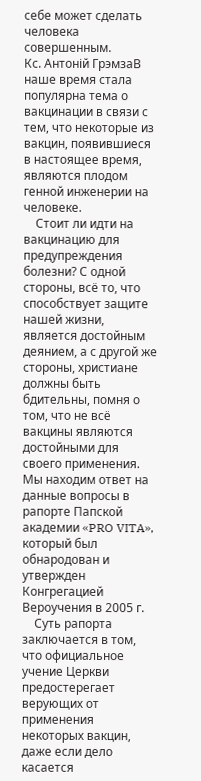себе может сделать человека совершенным.
Кс. Антоній ГрэмзаВ наше время стала популярна тема о вакцинации в связи с тем, что некоторые из вакцин, появившиеся в настоящее время, являются плодом генной инженерии на человеке.
    Стоит ли идти на вакцинацию для предупреждения болезни? С одной стороны, всё то, что способствует защите нашей жизни, является достойным деянием, а с другой же стороны, христиане должны быть бдительны, помня о том, что не всё вакцины являются достойными для своего применения. Мы находим ответ на данные вопросы в рапорте Папской академии «PRO VITA», который был обнародован и утвержден Конгрегацией Вероучения в 2005 г.
    Суть рапорта заключается в том, что официальное учение Церкви предостерегает верующих от применения некоторых вакцин, даже если дело касается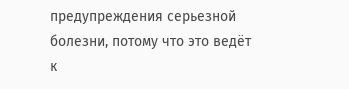предупреждения серьезной болезни, потому что это ведёт к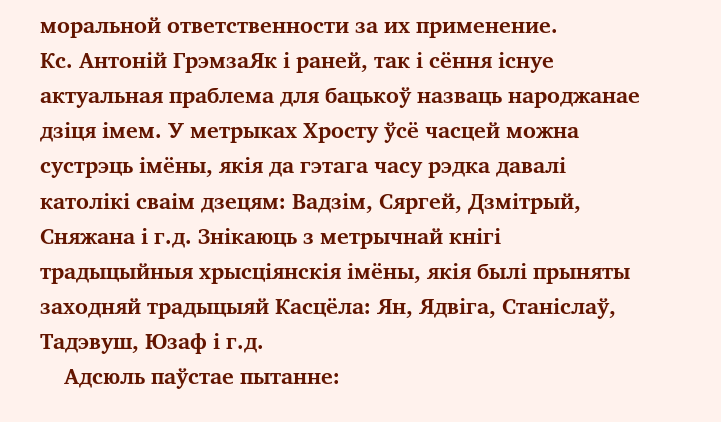моральной ответственности за их применение.
Кс. Антоній ГрэмзаЯк і раней, так і сёння існуе актуальная праблема для бацькоў назваць народжанае дзіця імем. У метрыках Хросту ўсё часцей можна сустрэць імёны, якія да гэтага часу рэдка давалі католікі сваім дзецям: Вадзім, Сяргей, Дзмітрый, Сняжана і г.д. Знікаюць з метрычнай кнігі традыцыйныя хрысціянскія імёны, якія былі прыняты заходняй традыцыяй Касцёла: Ян, Ядвіга, Станіслаў, Тадэвуш, Юзаф і г.д.
    Адсюль паўстае пытанне: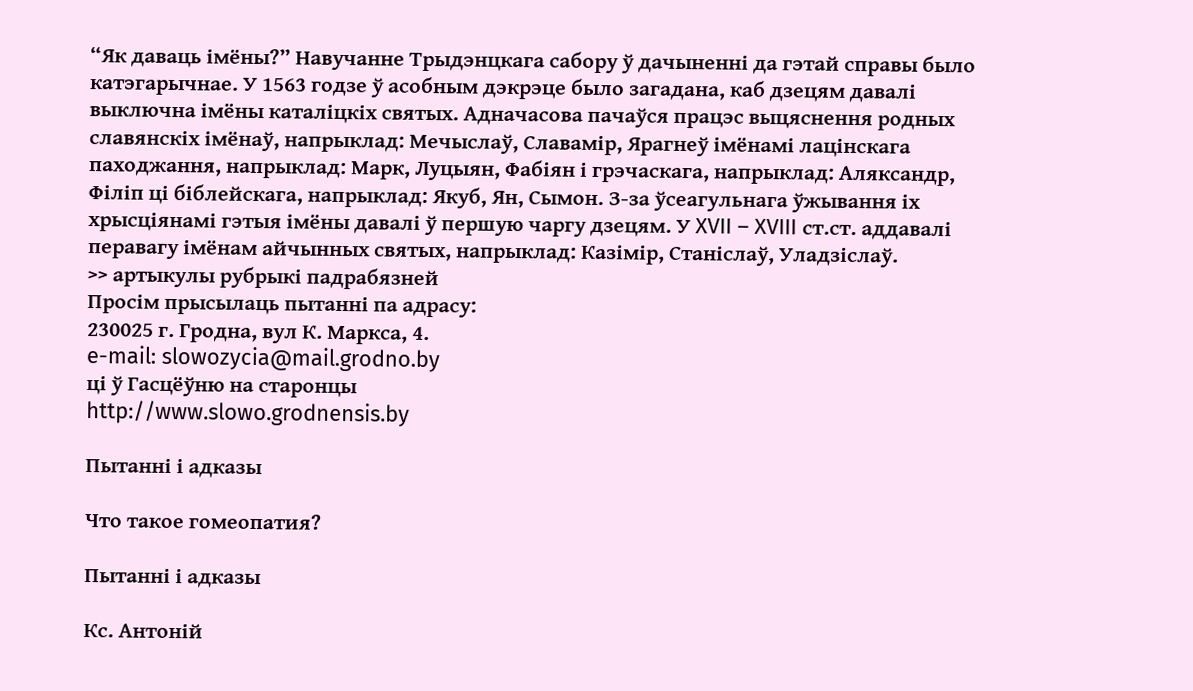“Як даваць імёны?” Навучанне Трыдэнцкага сабору ў дачыненні да гэтай справы было катэгарычнае. У 1563 годзе ў асобным дэкрэце было загадана, каб дзецям давалі выключна імёны каталіцкіх святых. Адначасова пачаўся працэс выцяснення родных славянскіх імёнаў, напрыклад: Мечыслаў, Славамір, Ярагнеў імёнамі лацінскага паходжання, напрыклад: Марк, Луцыян, Фабіян і грэчаскага, напрыклад: Аляксандр, Філіп ці біблейскага, напрыклад: Якуб, Ян, Сымон. З-за ўсеагульнага ўжывання іх хрысціянамі гэтыя імёны давалі ў першую чаргу дзецям. У XVII – XVIII ст.ст. аддавалі перавагу імёнам айчынных святых, напрыклад: Казімір, Станіслаў, Уладзіслаў.
>> артыкулы рубрыкі падрабязней
Просім прысылаць пытанні па адрасу:
230025 г. Гродна, вул К. Маркса, 4.
e-mail: slowozycia@mail.grodno.by
ці ў Гасцёўню на старонцы
http://www.slowo.grodnensis.by

Пытанні і адказы

Что такое гомеопатия?

Пытанні і адказы

Кс. Антоній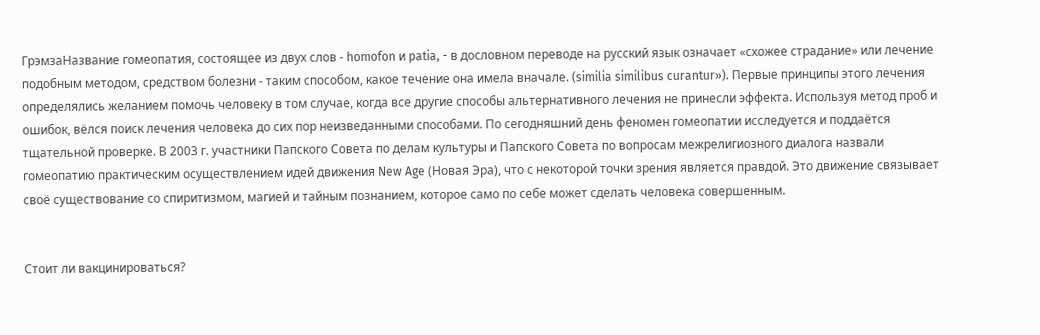ГрэмзаНазвание гомеопатия, состоящее из двух слов - homofon и patia, - в дословном переводе на русский язык означает «схожее страдание» или лечение подобным методом, средством болезни - таким способом, какое течение она имела вначале. (similia similibus curantur»). Первые принципы этого лечения определялись желанием помочь человеку в том случае, когда все другие способы альтернативного лечения не принесли эффекта. Используя метод проб и ошибок, вёлся поиск лечения человека до сих пор неизведанными способами. По сегодняшний день феномен гомеопатии исследуется и поддаётся тщательной проверке. В 2003 г. участники Папского Совета по делам культуры и Папского Совета по вопросам межрелигиозного диалога назвали гомеопатию практическим осуществлением идей движения New Age (Новая Эра), что с некоторой точки зрения является правдой. Это движение связывает своё существование со спиритизмом, магией и тайным познанием, которое само по себе может сделать человека совершенным.


Стоит ли вакцинироваться?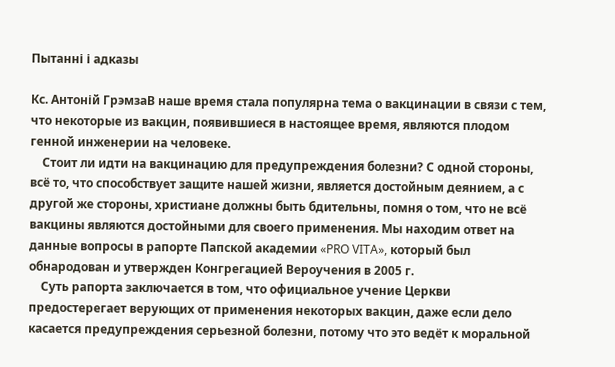Пытанні і адказы

Кс. Антоній ГрэмзаВ наше время стала популярна тема о вакцинации в связи с тем, что некоторые из вакцин, появившиеся в настоящее время, являются плодом генной инженерии на человеке.
    Стоит ли идти на вакцинацию для предупреждения болезни? С одной стороны, всё то, что способствует защите нашей жизни, является достойным деянием, а с другой же стороны, христиане должны быть бдительны, помня о том, что не всё вакцины являются достойными для своего применения. Мы находим ответ на данные вопросы в рапорте Папской академии «PRO VITA», который был обнародован и утвержден Конгрегацией Вероучения в 2005 г.
    Суть рапорта заключается в том, что официальное учение Церкви предостерегает верующих от применения некоторых вакцин, даже если дело касается предупреждения серьезной болезни, потому что это ведёт к моральной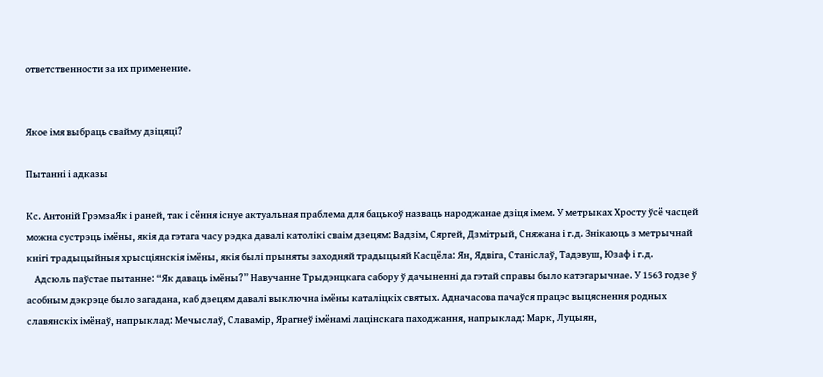ответственности за их применение.


Якое імя выбраць свайму дзіцяці?

Пытанні і адказы

Кс. Антоній ГрэмзаЯк і раней, так і сёння існуе актуальная праблема для бацькоў назваць народжанае дзіця імем. У метрыках Хросту ўсё часцей можна сустрэць імёны, якія да гэтага часу рэдка давалі католікі сваім дзецям: Вадзім, Сяргей, Дзмітрый, Сняжана і г.д. Знікаюць з метрычнай кнігі традыцыйныя хрысціянскія імёны, якія былі прыняты заходняй традыцыяй Касцёла: Ян, Ядвіга, Станіслаў, Тадэвуш, Юзаф і г.д.
    Адсюль паўстае пытанне: “Як даваць імёны?” Навучанне Трыдэнцкага сабору ў дачыненні да гэтай справы было катэгарычнае. У 1563 годзе ў асобным дэкрэце было загадана, каб дзецям давалі выключна імёны каталіцкіх святых. Адначасова пачаўся працэс выцяснення родных славянскіх імёнаў, напрыклад: Мечыслаў, Славамір, Ярагнеў імёнамі лацінскага паходжання, напрыклад: Марк, Луцыян,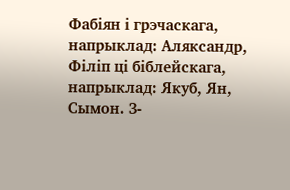Фабіян і грэчаскага, напрыклад: Аляксандр, Філіп ці біблейскага, напрыклад: Якуб, Ян, Сымон. З-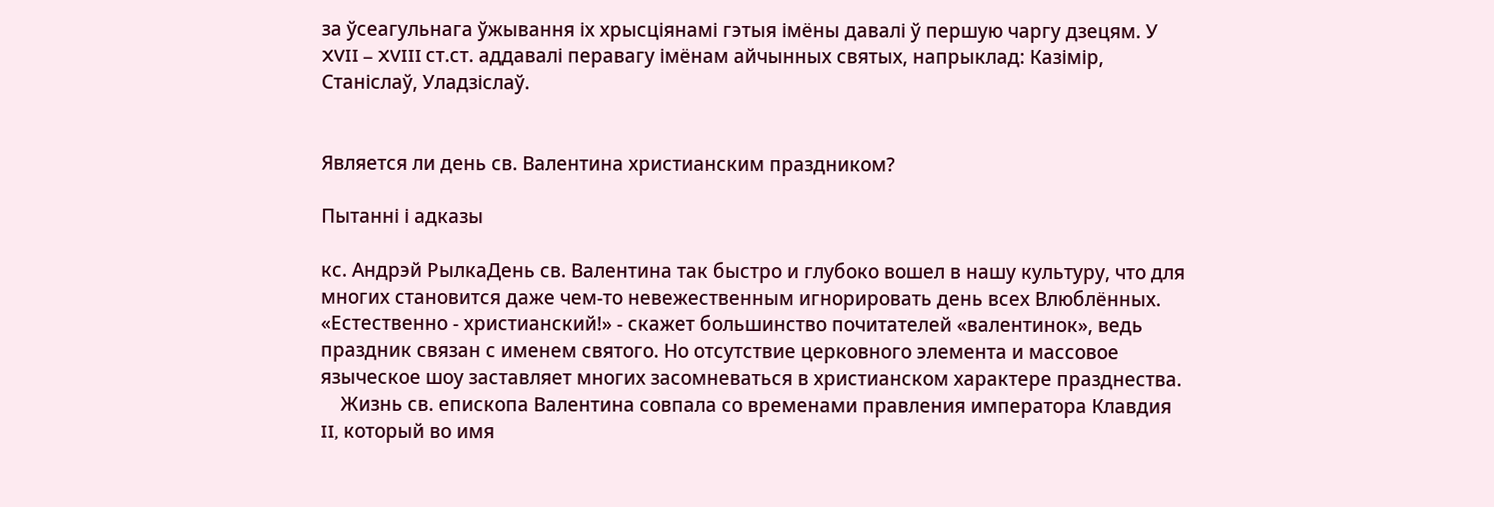за ўсеагульнага ўжывання іх хрысціянамі гэтыя імёны давалі ў першую чаргу дзецям. У XVII – XVIII ст.ст. аддавалі перавагу імёнам айчынных святых, напрыклад: Казімір, Станіслаў, Уладзіслаў.


Является ли день св. Валентина христианским праздником?

Пытанні і адказы

кс. Андрэй РылкаДень св. Валентина так быстро и глубоко вошел в нашу культуру, что для многих становится даже чем-то невежественным игнорировать день всех Влюблённых. «Естественно - христианский!» - скажет большинство почитателей «валентинок», ведь праздник связан с именем святого. Но отсутствие церковного элемента и массовое языческое шоу заставляет многих засомневаться в христианском характере празднества.
    Жизнь св. епископа Валентина совпала со временами правления императора Клавдия II, который во имя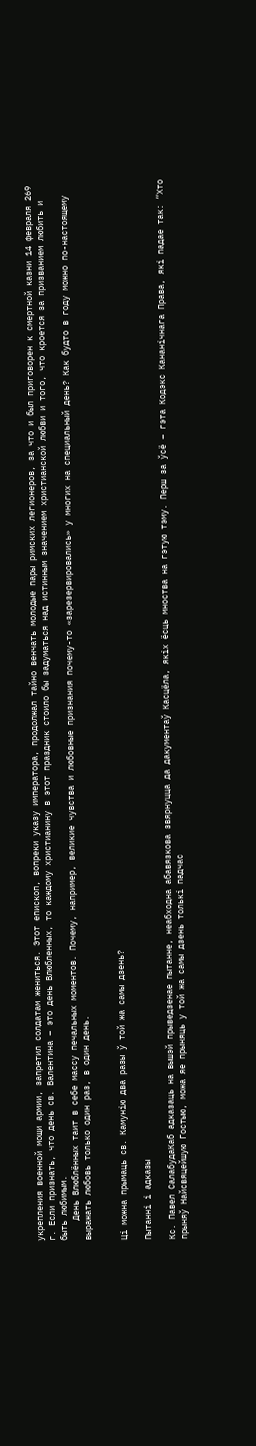укрепления военной мощи армии, запретил солдатам жениться. Этот епископ, вопреки указу императора, продолжал тайно венчать молодые пары римских легионеров, за что и был приговорен к смертной казни 14 февраля 269 г. Если признать, что день св. Валентина – это день Влюбленных, то каждому христианину в этот праздник стоило бы задуматься над истинным значением христианской любви и того, что кроется за призванием любить и быть любимым.
    День Влюблённых таит в себе массу печальных моментов. Почему, например, великие чувства и любовные признания почему-то «зарезервировались» у многих на специальный день? Как будто в году можно по-настоящему выражать любовь только один раз, в один день.


Ці можна прымаць св. Камунію два разы ў той жа самы дзень?

Пытанні і адказы

Кс. Павел СалабудаКаб адказаць на вышэй прыведзенае пытанне, неабходна абавязкова звярнуцца да дакументаў Касцёла, якіх ёсць мноства на гэтую тэму. Перш за ўсё – гэта Кодэкс Кананічнага Права, які падае так: “Хто прыняў Найсвяцейшую Гостыю, можа яе прыняць у той жа самы дзень толькі падчас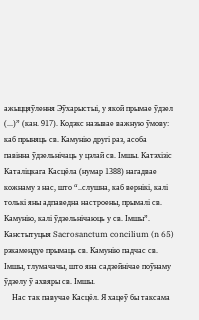ажыццяўлення Эўхарыстыі, у якой прымае ўдзел (...)” (кан. 917). Кодэкс называе важную ўмову: каб прыняць св. Камунію другі раз, асоба павінна ўдзельнічаць у цэлай св. Імшы. Катэхізіс Каталіцкага Касцёла (нумар 1388) нагадвае кожнаму з нас, што “..слушна, каб вернікі, калі толькі яны адпаведна настроены, прымалі св. Камунію, калі ўдзельнічаюць у св. Імшы”. Канстытуцыя Sacrosanctum concilium (n 65) рэкамендуе прымаць св. Камунію падчас св. Імшы, тлумачачы, што яна садзейнічае поўнаму ўдзелу ў ахвяры св. Імшы.
    Нас так павучае Касцёл. Я хацеў бы таксама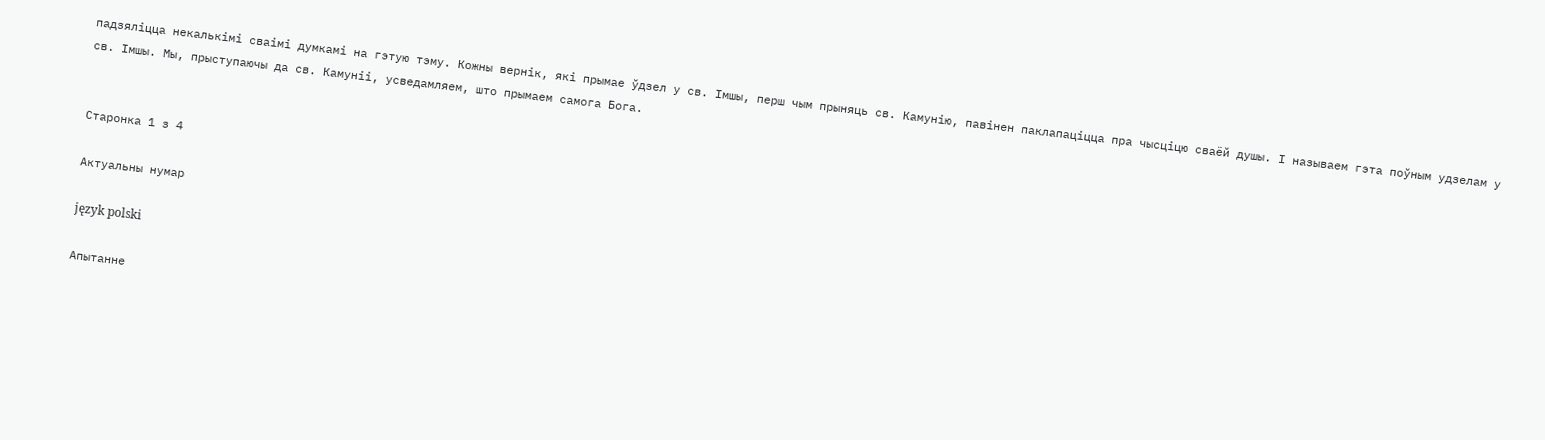падзяліцца некалькімі сваімі думкамі на гэтую тэму. Кожны вернік, які прымае ўдзел у св. Імшы, перш чым прыняць св. Камунію, павінен паклапаціцца пра чысціцю сваёй душы. І называем гэта поўным удзелам у св. Імшы. Мы, прыступаючы да св. Камуніі, усведамляем, што прымаем самога Бога.


Старонка 1 з 4

Актуальны нумар

język polski

Апытанне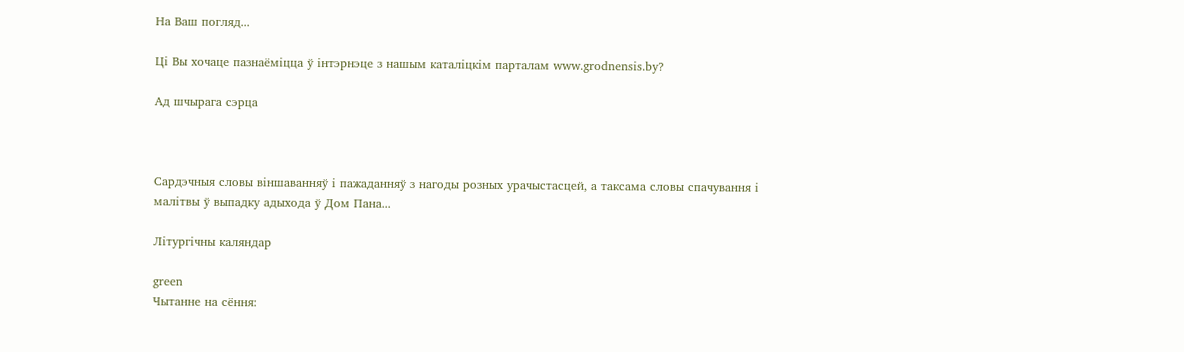На Ваш погляд...

Ці Вы хочаце пазнаёміцца ў інтэрнэце з нашым каталіцкім парталам www.grodnensis.by?

Ад шчырага сэрца



Сардэчныя словы віншаванняў і пажаданняў з нагоды розных урачыстасцей, а таксама словы спачування і малітвы ў выпадку адыхода ў Дом Пана...

Літургічны каляндар

green
Чытанне на сёння: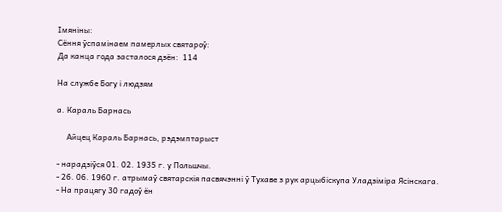Імяніны:
Сёння ўспамінаем памерлых святароў:
Да канца года засталося дзён:  114

На службе Богу і людзям

а. Караль Барнась

     Айцец Караль Барнась, рэдэмптарыст

- нарадзіўся 01. 02. 1935 г. у Польшчы.
- 26. 06. 1960 г. атрымаў святарскія пасвячэнні ў Тухаве з рук арцыбіскупа Уладзіміра Ясінскага.
- На працягу 30 гадоў ён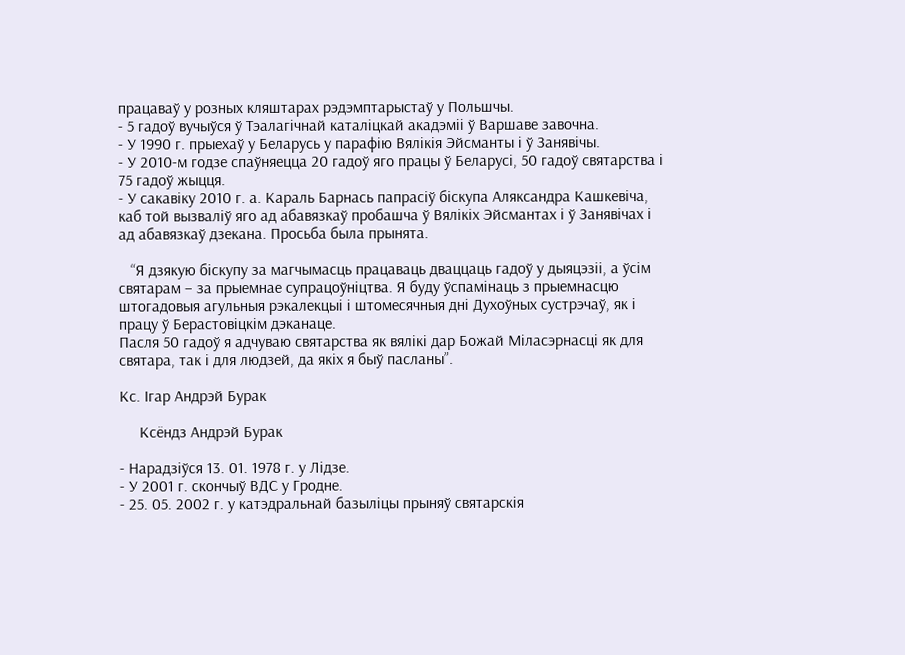працаваў у розных кляштарах рэдэмптарыстаў у Польшчы.
- 5 гадоў вучыўся ў Тэалагічнай каталіцкай акадэміі ў Варшаве завочна.
- У 1990 г. прыехаў у Беларусь у парафію Вялікія Эйсманты і ў Занявічы.
- У 2010-м годзе спаўняецца 20 гадоў яго працы ў Беларусі, 50 гадоў святарства і 75 гадоў жыцця.
- У сакавіку 2010 г. а. Караль Барнась папрасіў біскупа Аляксандра Кашкевіча, каб той вызваліў яго ад абавязкаў пробашча ў Вялікіх Эйсмантах і ў Занявічах і ад абавязкаў дзекана. Просьба была прынята.

   “Я дзякую біскупу за магчымасць працаваць дваццаць гадоў у дыяцэзіі, а ўсім святарам – за прыемнае супрацоўніцтва. Я буду ўспамінаць з прыемнасцю штогадовыя агульныя рэкалекцыі і штомесячныя дні Духоўных сустрэчаў, як і працу ў Берастовіцкім дэканаце.
Пасля 50 гадоў я адчуваю святарства як вялікі дар Божай Міласэрнасці як для святара, так і для людзей, да якіх я быў пасланы”.

Кс. Ігар Андрэй Бурак

     Ксёндз Андрэй Бурак

- Нарадзіўся 13. 01. 1978 г. у Лідзе.
- У 2001 г. скончыў ВДС у Гродне.
- 25. 05. 2002 г. у катэдральнай базыліцы прыняў святарскія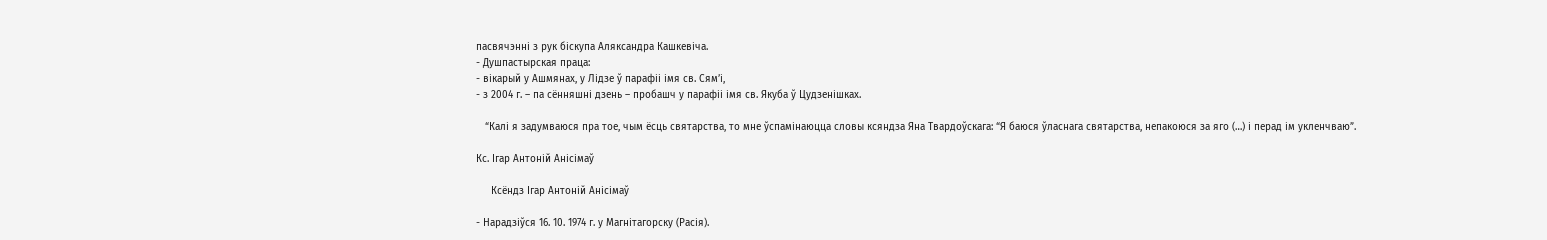пасвячэнні з рук біскупа Аляксандра Кашкевіча.
- Душпастырская праца:
- вікарый у Ашмянах, у Лідзе ў парафіі імя св. Сям’і,
- з 2004 г. – па сённяшні дзень – пробашч у парафіі імя св. Якуба ў Цудзенішках.

   “Калі я задумваюся пра тое, чым ёсць святарства, то мне ўспамінаюцца словы ксяндза Яна Твардоўскага: “Я баюся ўласнага святарства, непакоюся за яго (…) і перад ім укленчваю”.

Кс. Ігар Антоній Анісімаў

     Ксёндз Ігар Антоній Анісімаў

- Нарадзіўся 16. 10. 1974 г. у Магнітагорску (Расія).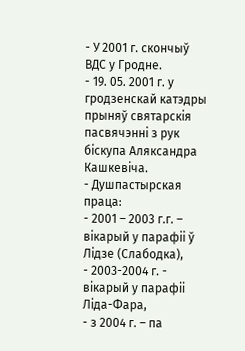- У 2001 г. скончыў ВДС у Гродне.
- 19. 05. 2001 г. у гродзенскай катэдры прыняў святарскія пасвячэнні з рук біскупа Аляксандра Кашкевіча.
- Душпастырская праца:
- 2001 – 2003 г.г. – вікарый у парафіі ў Лідзе (Слабодка),
- 2003-2004 г. - вікарый у парафіі Ліда-Фара,
- з 2004 г. – па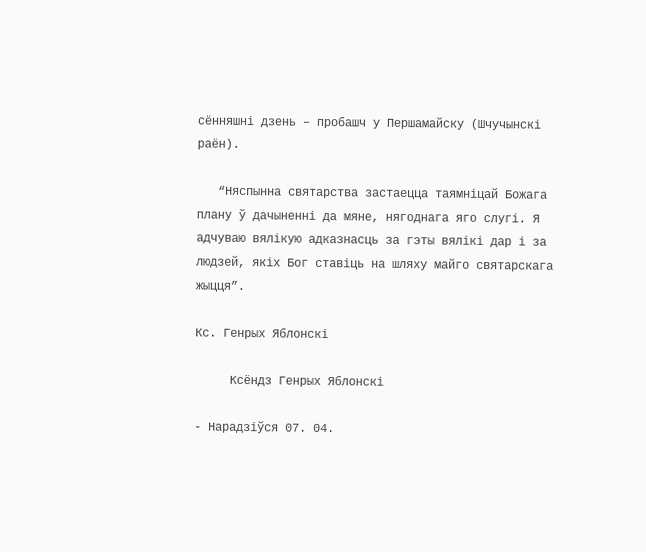сённяшні дзень – пробашч у Першамайску (Шчучынскі раён).

   “Няспынна святарства застаецца таямніцай Божага плану ў дачыненні да мяне, нягоднага яго слугі. Я адчуваю вялікую адказнасць за гэты вялікі дар і за людзей, якіх Бог ставіць на шляху майго святарскага жыцця”.

Кс. Генрых Яблонскі

     Ксёндз Генрых Яблонскі

- Нарадзіўся 07. 04.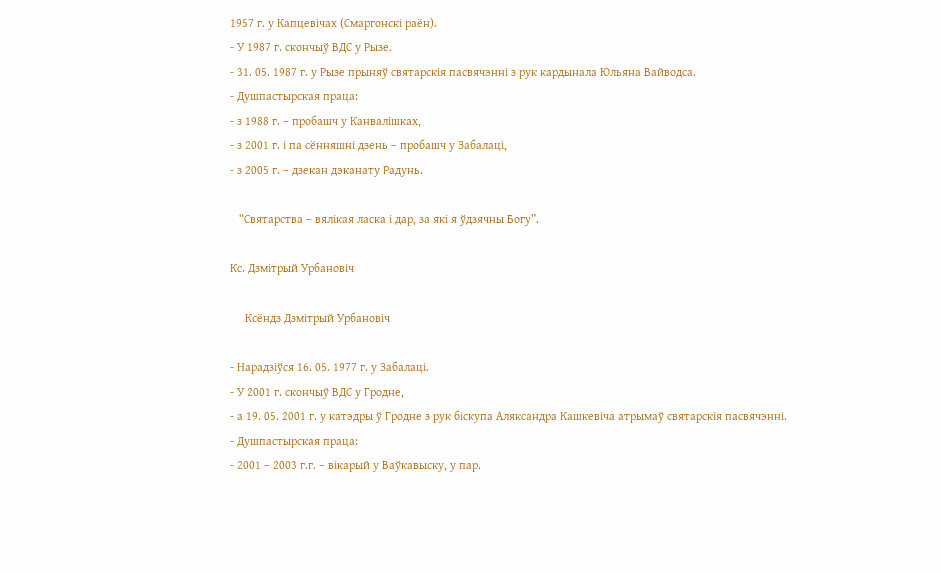1957 г. у Капцевічах (Смаргонскі раён).
- У 1987 г. скончыў ВДС у Рызе.
- 31. 05. 1987 г. у Рызе прыняў святарскія пасвячэнні з рук кардынала Юльяна Вайводса.
- Душпастырская праца:
- з 1988 г. – пробашч у Канвалішках,
- з 2001 г. і па сённяшні дзень – пробашч у Забалаці,
- з 2005 г. – дзекан дэканату Радунь.

   “Святарства – вялікая ласка і дар, за які я ўдзячны Богу”.

Кс. Дзмітрый Урбановіч

     Ксёндз Дзмітрый Урбановіч

- Нарадзіўся 16. 05. 1977 г. у Забалаці.
- У 2001 г. скончыў ВДС у Гродне,
- а 19. 05. 2001 г. у катэдры ў Гродне з рук біскупа Аляксандра Кашкевіча атрымаў святарскія пасвячэнні.
- Душпастырская праца:
- 2001 – 2003 г.г. – вікарый у Ваўкавыску, у пар.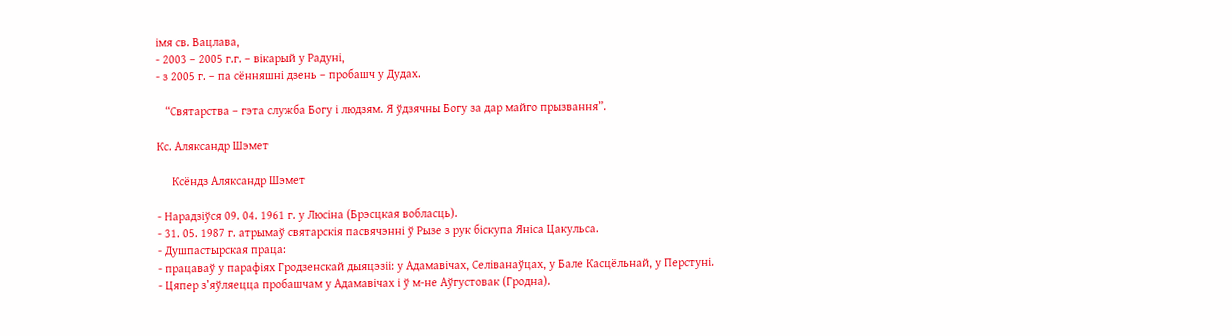імя св. Вацлава,
- 2003 – 2005 г.г. – вікарый у Радуні,
- з 2005 г. – па сённяшні дзень – пробашч у Дудах.

   “Святарства – гэта служба Богу і людзям. Я ўдзячны Богу за дар майго прызвання”.

Кс. Аляксандр Шэмет

     Ксёндз Аляксандр Шэмет

- Нарадзіўся 09. 04. 1961 г. у Люсіна (Брэсцкая вобласць).
- 31. 05. 1987 г. атрымаў святарскія пасвячэнні ў Рызе з рук біскупа Яніса Цакульса.
- Душпастырская праца:
- працаваў у парафіях Гродзенскай дыяцэзіі: у Адамавічах, Селіванаўцах, у Бале Касцёльнай, у Перстуні.
- Цяпер з’яўляецца пробашчам у Адамавічах і ў м-не Аўгустовак (Гродна).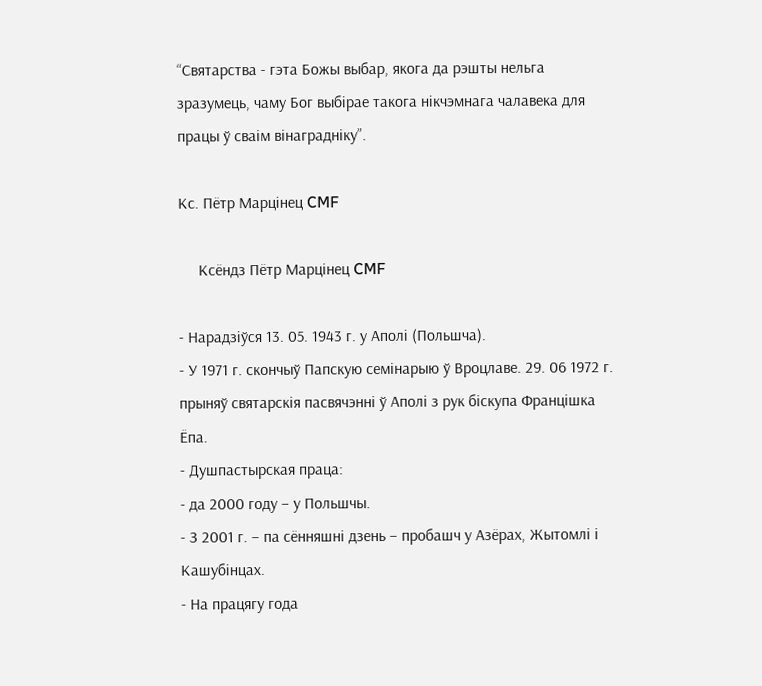“Святарства - гэта Божы выбар, якога да рэшты нельга зразумець, чаму Бог выбірае такога нікчэмнага чалавека для працы ў сваім вінаградніку”.

Кс. Пётр Марцінец CMF

     Ксёндз Пётр Марцінец CMF

- Нарадзіўся 13. 05. 1943 г. у Аполі (Польшча).
- У 1971 г. скончыў Папскую семінарыю ў Вроцлаве. 29. 06 1972 г. прыняў святарскія пасвячэнні ў Аполі з рук біскупа Францішка Ёпа.
- Душпастырская праца:
- да 2000 году – у Польшчы.
- З 2001 г. – па сённяшні дзень – пробашч у Азёрах, Жытомлі і Кашубінцах.
- На працягу года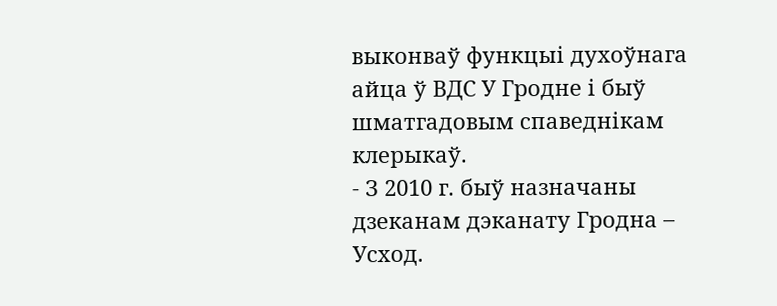выконваў функцыі духоўнага айца ў ВДС У Гродне і быў шматгадовым спаведнікам клерыкаў.
- З 2010 г. быў назначаны дзеканам дэканату Гродна – Усход.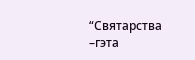“Святарства –гэта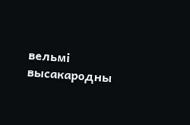вельмі высакародны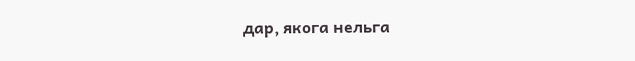дар, якога нельга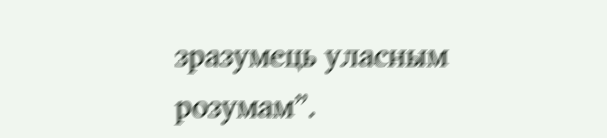зразумець уласным розумам”.